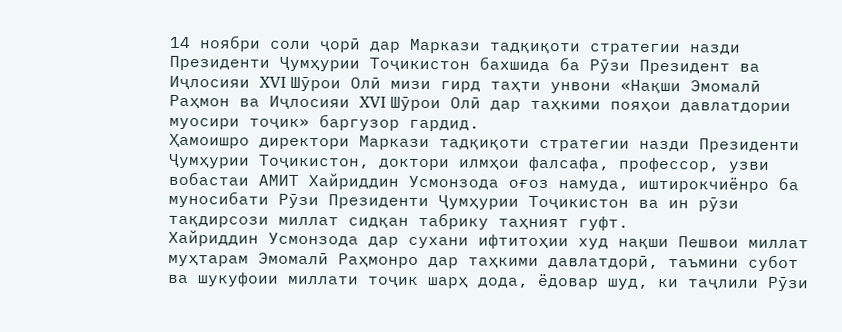14 ноябри соли ҷорӣ дар Маркази тадқиқоти стратегии назди Президенти Ҷумҳурии Тоҷикистон бахшида ба Рӯзи Президент ва Иҷлосияи XVI Шӯрои Олӣ мизи гирд таҳти унвони «Нақши Эмомалӣ Раҳмон ва Иҷлосияи XVI Шӯрои Олӣ дар таҳкими пояҳои давлатдории муосири тоҷик» баргузор гардид.
Ҳамоишро директори Маркази тадқиқоти стратегии назди Президенти Ҷумҳурии Тоҷикистон, доктори илмҳои фалсафа, профессор, узви вобастаи АМИТ Хайриддин Усмонзода оғоз намуда, иштирокчиёнро ба муносибати Рӯзи Президенти Ҷумҳурии Тоҷикистон ва ин рӯзи тақдирсози миллат сидқан табрику таҳният гуфт.
Хайриддин Усмонзода дар сухани ифтитоҳии худ нақши Пешвои миллат муҳтарам Эмомалӣ Раҳмонро дар таҳкими давлатдорӣ, таъмини субот ва шукуфоии миллати тоҷик шарҳ дода, ёдовар шуд, ки таҷлили Рӯзи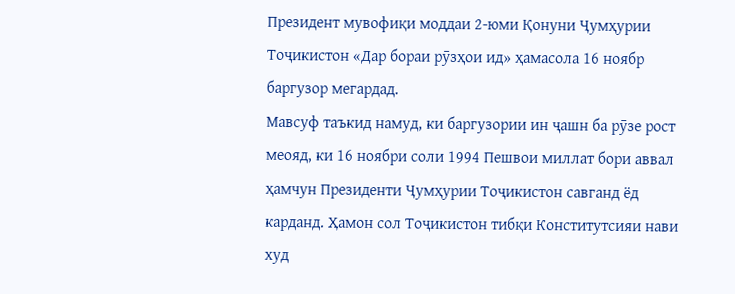Президент мувофиқи моддаи 2-юми Қонуни Ҷумҳурии Тоҷикистон «Дар бораи рӯзҳои ид» ҳамасола 16 ноябр баргузор мегардад.
Мавсуф таъкид намуд, ки баргузории ин ҷашн ба рӯзе рост меояд, ки 16 ноябри соли 1994 Пешвои миллат бори аввал ҳамчун Президенти Ҷумҳурии Тоҷикистон савганд ёд карданд. Ҳамон сол Тоҷикистон тибқи Конститутсияи нави худ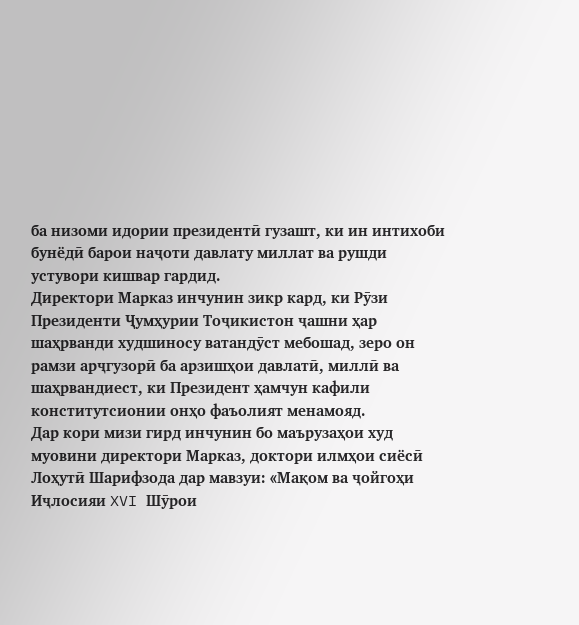ба низоми идории президентӣ гузашт, ки ин интихоби бунёдӣ барои наҷоти давлату миллат ва рушди устувори кишвар гардид.
Директори Марказ инчунин зикр кард, ки Рӯзи Президенти Ҷумҳурии Тоҷикистон ҷашни ҳар шаҳрванди худшиносу ватандӯст мебошад, зеро он рамзи арҷгузорӣ ба арзишҳои давлатӣ, миллӣ ва шаҳрвандиест, ки Президент ҳамчун кафили конститутсионии онҳо фаъолият менамояд.
Дар кори мизи гирд инчунин бо маърузаҳои худ муовини директори Марказ, доктори илмҳои сиёсӣ Лоҳутӣ Шарифзода дар мавзуи: «Мақом ва ҷойгоҳи Иҷлосияи XVI Шӯрои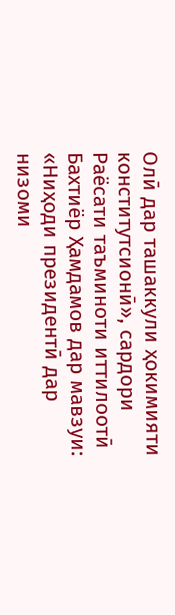Олӣ дар ташаккули ҳокимияти конститутсионӣ», сардори Раёсати таъминоти иттилоотӣ Бахтиёр Ҳамдамов дар мавзуи: «Ниҳоди президентӣ дар низоми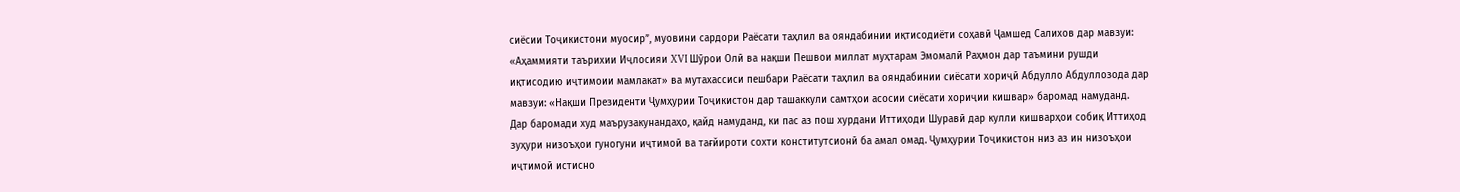сиёсии Тоҷикистони муосир”, муовини сардори Раёсати таҳлил ва ояндабинии иқтисодиёти соҳавӣ Ҷамшед Салихов дар мавзуи: «Аҳаммияти таърихии Иҷлосияи XVI Шӯрои Олӣ ва нақши Пешвои миллат муҳтарам Эмомалӣ Раҳмон дар таъмини рушди иқтисодию иҷтимоии мамлакат» ва мутахассиси пешбари Раёсати таҳлил ва ояндабинии сиёсати хориҷӣ Абдулло Абдуллозода дар мавзуи: «Нақши Президенти Ҷумҳурии Тоҷикистон дар ташаккули самтҳои асосии сиёсати хориҷии кишвар» баромад намуданд.
Дар баромади худ маърузакунандаҳо, қайд намуданд, ки пас аз пош хурдани Иттиҳоди Шуравӣ дар кулли кишварҳои собиқ Иттиҳод зуҳури низоъҳои гуногуни иҷтимоӣ ва тағйироти сохти конститутсионӣ ба амал омад. Ҷумҳурии Тоҷикистон низ аз ин низоъҳои иҷтимоӣ истисно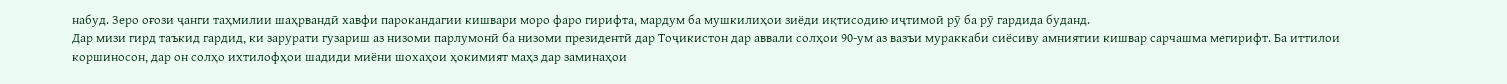набуд. Зеро оғози ҷанги таҳмилии шаҳрвандӣ хавфи парокандагии кишвари моро фаро гирифта, мардум ба мушкилиҳои зиёди иқтисодию иҷтимоӣ рӯ ба рӯ гардида буданд.
Дар мизи гирд таъкид гардид, ки зарурати гузариш аз низоми парлумонӣ ба низоми президентӣ дар Тоҷикистон дар аввали солҳои 90-ум аз вазъи мураккаби сиёсиву амниятии кишвар сарчашма мегирифт. Ба иттилои коршиносон, дар он солҳо ихтилофҳои шадиди миёни шохаҳои ҳокимият маҳз дар заминаҳои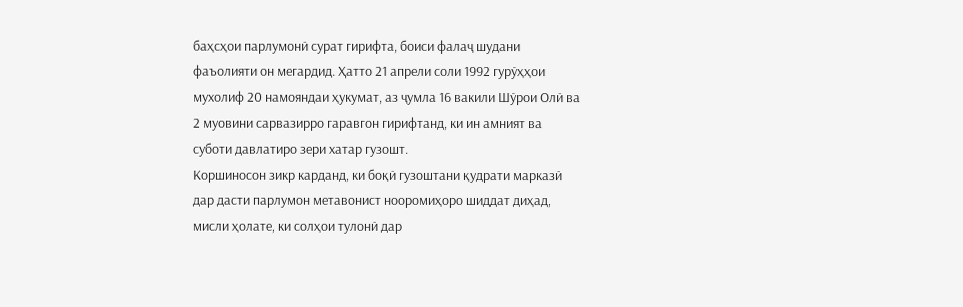баҳсҳои парлумонӣ сурат гирифта, боиси фалаҷ шудани фаъолияти он мегардид. Ҳатто 21 апрели соли 1992 гурӯҳҳои мухолиф 20 намояндаи ҳукумат, аз ҷумла 16 вакили Шӯрои Олӣ ва 2 муовини сарвазирро гаравгон гирифтанд, ки ин амният ва суботи давлатиро зери хатар гузошт.
Коршиносон зикр карданд, ки боқӣ гузоштани қудрати марказӣ дар дасти парлумон метавонист нооромиҳоро шиддат диҳад, мисли ҳолате, ки солҳои тулонӣ дар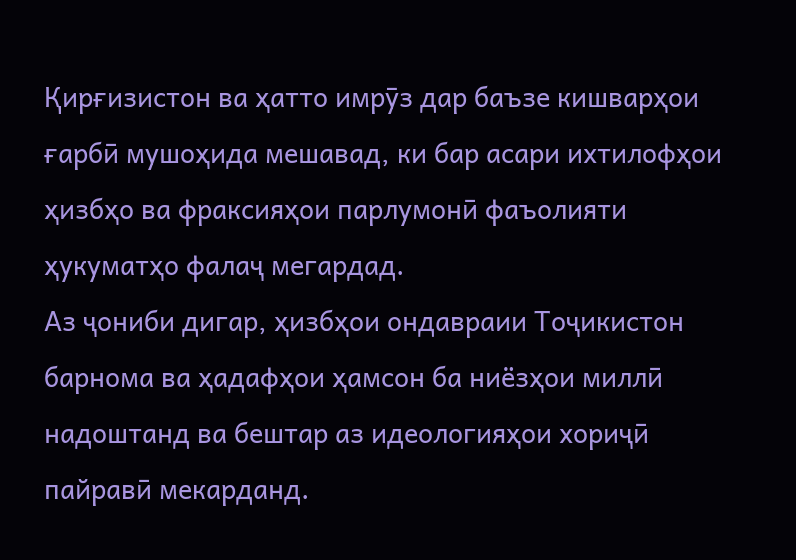Қирғизистон ва ҳатто имрӯз дар баъзе кишварҳои ғарбӣ мушоҳида мешавад, ки бар асари ихтилофҳои ҳизбҳо ва фраксияҳои парлумонӣ фаъолияти ҳукуматҳо фалаҷ мегардад.
Аз ҷониби дигар, ҳизбҳои ондавраии Тоҷикистон барнома ва ҳадафҳои ҳамсон ба ниёзҳои миллӣ надоштанд ва бештар аз идеологияҳои хориҷӣ пайравӣ мекарданд.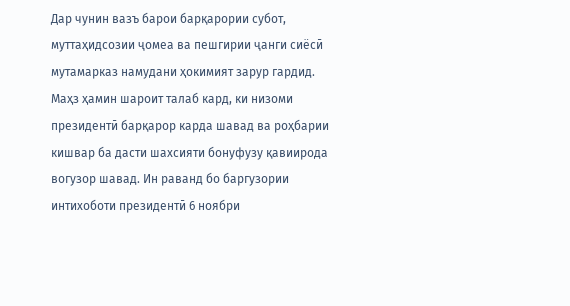Дар чунин вазъ барои барқарории субот, муттаҳидсозии ҷомеа ва пешгирии ҷанги сиёсӣ мутамарказ намудани ҳокимият зарур гардид.
Маҳз ҳамин шароит талаб кард, ки низоми президентӣ барқарор карда шавад ва роҳбарии кишвар ба дасти шахсияти бонуфузу қавиирода вогузор шавад. Ин раванд бо баргузории интихоботи президентӣ 6 ноябри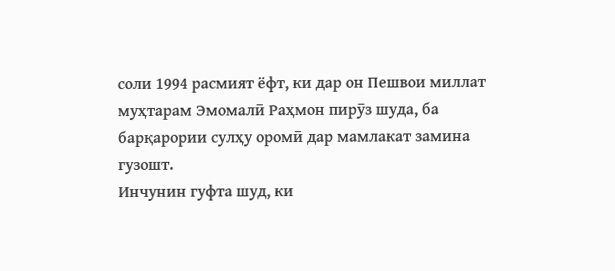соли 1994 расмият ёфт, ки дар он Пешвои миллат муҳтарам Эмомалӣ Раҳмон пирӯз шуда, ба барқарории сулҳу оромӣ дар мамлакат замина гузошт.
Инчунин гуфта шуд, ки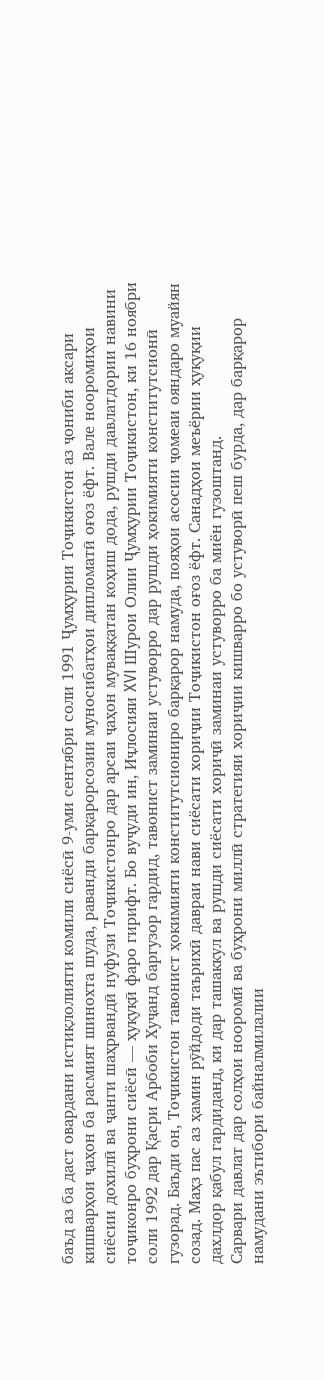баъд аз ба даст овардани истиқлолияти комили сиёсӣ 9-уми сентябри соли 1991 Ҷумҳурии Тоҷикистон аз ҷониби аксари кишварҳои ҷаҳон ба расмият шинохта шуда, раванди барқарорсозии муносибатҳои дипломатӣ оғоз ёфт. Вале нооромиҳои сиёсии дохилӣ ва ҷанги шаҳрвандӣ нуфузи Тоҷикистонро дар арсаи ҷаҳон муваққатан коҳиш дода, рушди давлатдории навини тоҷиконро буҳрони сиёсӣ — ҳуқуқӣ фаро гирифт. Бо вуҷуди ин, Иҷлосияи XVI Шурои Олии Ҷумҳурии Тоҷикистон, ки 16 ноябри соли 1992 дар Қасри Арбоби Хуҷанд баргузор гардид, тавонист заминаи устуворро дар рушди ҳокимияти конститутсионӣ гузорад. Баъди он, Тоҷикистон тавонист ҳокимияти конститутсиониро барқарор намуда, пояҳои асосии ҷомеаи ояндаро муайян созад. Маҳз пас аз ҳамин рӯйдоди таърихӣ давраи нави сиёсати хориҷии Тоҷикистон оғоз ёфт. Санадҳои меъёрии ҳуқуқии дахлдор қабул гардиданд, ки дар ташаккул ва рушди сиёсати хориҷӣ заминаи устуворро ба миён гузоштанд.
Сарвари давлат дар солҳои нооромӣ ва буҳрони миллӣ стратегияи хориҷии кишварро бо устуворӣ пеш бурда, дар барқарор намудани эътибори байналмилалии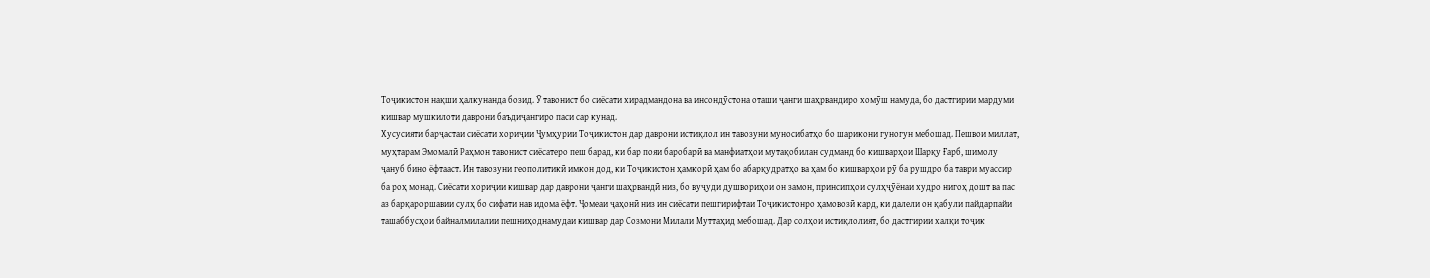Тоҷикистон нақши ҳалкунанда бозид. Ӯ тавонист бо сиёсати хирадмандона ва инсондӯстона оташи ҷанги шаҳрвандиро хомӯш намуда, бо дастгирии мардуми кишвар мушкилоти даврони баъдиҷангиро паси сар кунад.
Хусусияти барҷастаи сиёсати хориҷии Ҷумҳурии Тоҷикистон дар даврони истиқлол ин тавозуни муносибатҳо бо шарикони гуногун мебошад. Пешвои миллат, муҳтарам Эмомалӣ Раҳмон тавонист сиёсатеро пеш барад, ки бар пояи баробарӣ ва манфиатҳои мутақобилан судманд бо кишварҳои Шарқу Ғарб, шимолу ҷануб бино ёфтааст. Ин тавозуни геополитикӣ имкон дод, ки Тоҷикистон ҳамкорӣ ҳам бо абарқудратҳо ва ҳам бо кишварҳои рӯ ба рушдро ба таври муассир ба роҳ монад. Сиёсати хориҷии кишвар дар даврони ҷанги шаҳрвандӣ низ, бо вуҷуди душвориҳои он замон, принсипҳои сулҳҷӯёнаи худро нигоҳ дошт ва пас аз барқароршавии сулҳ бо сифати нав идома ёфт. Ҷомеаи ҷаҳонӣ низ ин сиёсати пешгирифтаи Тоҷикистонро ҳамовозӣ кард, ки далели он қабули пайдарпайи ташаббусҳои байналмилалии пешниҳоднамудаи кишвар дар Созмони Милали Муттаҳид мебошад. Дар солҳои истиқлолият, бо дастгирии халқи тоҷик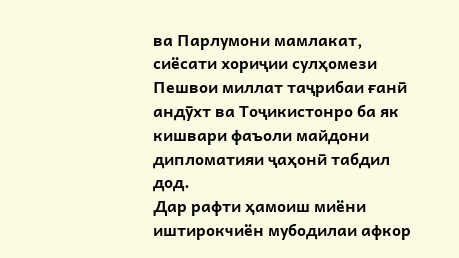ва Парлумони мамлакат, сиёсати хориҷии сулҳомези Пешвои миллат таҷрибаи ғанӣ андӯхт ва Тоҷикистонро ба як кишвари фаъоли майдони дипломатияи ҷаҳонӣ табдил дод.
Дар рафти ҳамоиш миёни иштирокчиён мубодилаи афкор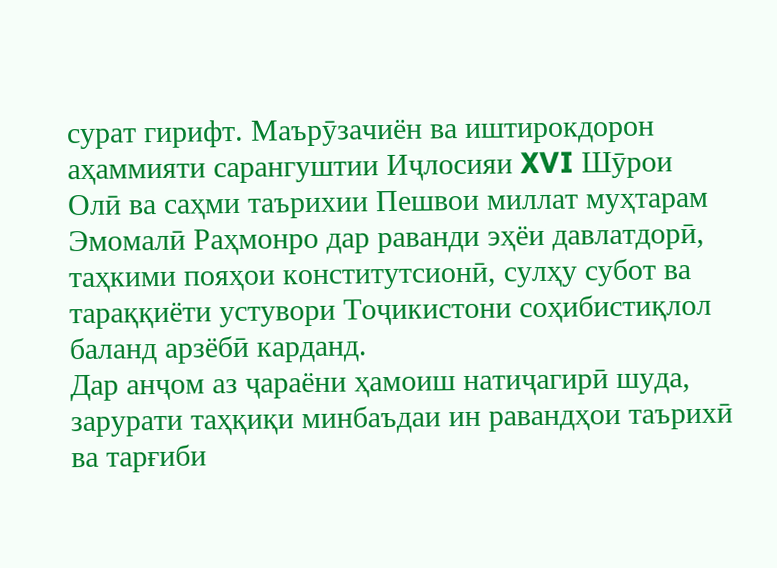сурат гирифт. Маърӯзачиён ва иштирокдорон аҳаммияти сарангуштии Иҷлосияи XVI Шӯрои Олӣ ва саҳми таърихии Пешвои миллат муҳтарам Эмомалӣ Раҳмонро дар раванди эҳёи давлатдорӣ, таҳкими пояҳои конститутсионӣ, сулҳу субот ва тараққиёти устувори Тоҷикистони соҳибистиқлол баланд арзёбӣ карданд.
Дар анҷом аз ҷараёни ҳамоиш натиҷагирӣ шуда, зарурати таҳқиқи минбаъдаи ин равандҳои таърихӣ ва тарғиби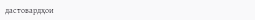дастовардҳои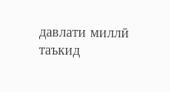давлати миллӣ таъкид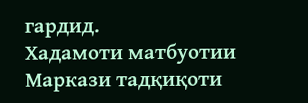гардид.
Хадамоти матбуотии Маркази тадқиқоти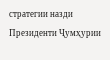стратегии назди Президенти Ҷумҳурии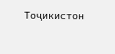Тоҷикистон